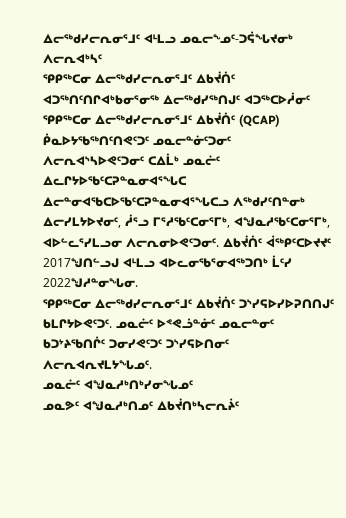ᐃᓕᖅᑯᓯᓕᕆᓂᕐᒧᑦ ᐊᒻᒪᓗ ᓄᓇᓕᖕᓄᑦ-ᑐᕌᖓᔪᓂᒃ ᐱᓕᕆᐊᒃᓴᑦ
ᕿᑭᖅᑕᓂ ᐃᓕᖅᑯᓯᓕᕆᓂᕐᒧᑦ ᐃᑲᔫᑏᑦ
ᐊᑐᖅᑎᑦᑎᒋᐊᒃᑲᓂᕐᓂᖅ ᐃᓕᖅᑯᓯᖅᑎᒍᑦ ᐊᑐᖅᑕᐅᓲᓂᑦ
ᕿᑭᖅᑕᓂ ᐃᓕᖅᑯᓯᓕᕆᓂᕐᒧᑦ ᐃᑲᔫᑏᑦ (QCAP) ᑮᓇᐅᔭᖃᖅᑎᑦᑎᕙᑦᑐᑦ ᓄᓇᓕᓐᓃᑦᑐᓂᑦ ᐱᓕᕆᐊᔅᓴᐅᕙᑦᑐᓂᑦ ᑕᐃᒫᒃ ᓄᓇᓖᑦ ᐃᓚᒋᔭᐅᖃᑦᑕᕈᓐᓇᓂᐊᕐᖓᑕ ᐃᓕᓐᓂᐊᖃᑕᐅᖃᑦᑕᕈᓐᓇᓂᐊᕐᖓᑕᓗ ᐱᖅᑯᓯᑦᑎᓐᓂᒃ ᐃᓕᓯᒪᔭᐅᔪᓂᑦ, ᓲᕐᓗ ᒥᕐᓱᖃᑦᑕᓂᕐᒥᒃ, ᐊᖑᓇᓱᖃᑦᑕᓂᕐᒥᒃ, ᐊᐅᓪᓚᕐᓯᒪᓗᓂ ᐱᓕᕆᓂᐅᕙᑦᑐᓂᑦ. ᐃᑲᔫᑏᑦ ᐋᖅᑭᑦᑕᐅᔪᔪᑦ 2017ᖑᑎᓪᓗᒍ ᐊᒻᒪᓗ ᐊᐅᓚᓂᖃᕐᓂᐊᖅᑐᑎᒃ ᒫᑦᓯ 2022ᖑᓱᓐᓂᖓᓂ.
ᕿᑭᖅᑕᓂ ᐃᓕᖅᑯᓯᓕᕆᓂᕐᒧᑦ ᐃᑲᔫᑏᑦ ᑐᔅᓯᕋᐅᓯᐅᕈᑎᑎᒍᑦ ᑲᒪᒋᔭᐅᕙᑦᑐᑦ. ᓄᓇᓖᑦ ᐅᕝᕙᓘᓐᓃᑦ ᓄᓇᓕᓐᓂᑦ ᑲᑐᔾᔨᖃᑎᒌᑦ ᑐᓂᓯᕙᑦᑐᑦ ᑐᔅᓯᕋᐅᑎᓂᑦ ᐱᓕᕆᐊᕆᔪᒪᔭᖓᓄᑦ.
ᓄᓇᓖᑦ ᐊᖑᓇᓱᒃᑎᒃᓯᓂᖓᓄᑦ
ᓄᓇᕗᑦ ᐊᖑᓇᓱᒃᑎᓄᑦ ᐃᑲᔫᑎᒃᓴᓕᕆᔩᑦ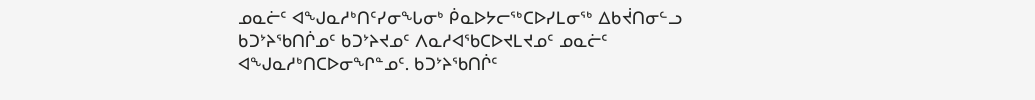ᓄᓇᓖᑦ ᐊᖑᓇᓱᒃᑎᑦᓯᓂᖓᓂᒃ ᑮᓇᐅᔭᓕᖅᑕᐅᓯᒪᓂᖅ ᐃᑲᔫᑎᓂᓪᓗ ᑲᑐᔾᔨᖃᑎᒌᓄᑦ ᑲᑐᔾᔨᔪᓄᑦ ᐱᓇᓱᐊᖃᑕᐅᔪᒪᔪᓄᑦ ᓄᓇᓖᑦ ᐊᖑᓇᓱᒃᑎᑕᐅᓂᖏᓐᓄᑦ. ᑲᑐᔾᔨᖃᑎᒌᑦ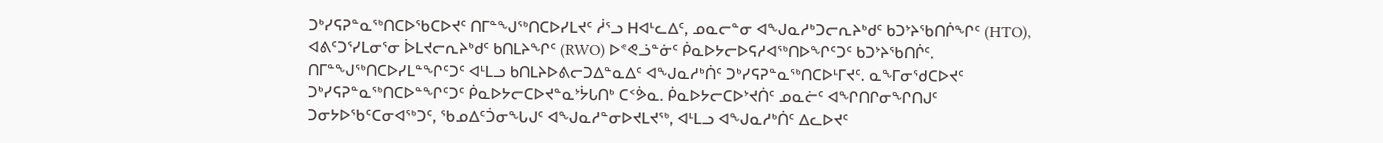ᑐᒃᓯᕋᕈᓐᓇᖅᑎᑕᐅᖃᑕᐅᔪᑦ ᑎᒥᓐᖑᖅᑎᑕᐅᓯᒪᔪᑦ ᓲᕐᓗ ᕼᐊᒻᓚᐃᑦ, ᓄᓇᓕᓐᓂ ᐊᖑᓇᓱᒃᑐᓕᕆᔨᒃᑯᑦ ᑲᑐᔾᔨᖃᑎᒌᖏᑦ (HTO), ᐊᕕᑦᑐᕐᓯᒪᓂᕐᓂ ᐆᒪᔪᓕᕆᔨᒃᑯᑦ ᑲᑎᒪᔨᖏᑦ (RWO) ᐅᕝᕙᓘᓐᓃᑦ ᑮᓇᐅᔭᓕᐅᕋᓱᐊᖅᑎᐅᖏᑦᑐᑦ ᑲᑐᔾᔨᖃᑎᒌᑦ. ᑎᒥᓐᖑᖅᑎᑕᐅᓯᒪᓐᖏᑦᑐᑦ ᐊᒻᒪᓗ ᑲᑎᒪᔨᐅᕕᓕᑐᐃᓐᓇᐃᑦ ᐊᖑᓇᓱᒃᑏᑦ ᑐᒃᓯᕋᕈᓐᓇᖅᑎᑕᐅᒻᒥᔪᑦ. ᓇᖕᒥᓂᖁᑕᐅᔪᑦ ᑐᒃᓯᕋᕈᓐᓇᖅᑎᑕᐅᓐᖏᑦᑐᑦ ᑮᓇᐅᔭᓕᑕᐅᔪᓐᓇᔾᔮᒐᑎᒃ ᑕᑉᕘᓇ. ᑮᓇᐅᔭᓕᑕᐅᔾᔪᑏᑦ ᓄᓇᓖᑦ ᐊᖏᑎᒋᓂᖏᑎᒍᑦ ᑐᓂᔭᐅᖃᑦᑕᓂᐊᖅᑐᑦ, ᖃᓄᐃᑦᑑᓂᖓᒍᑦ ᐊᖑᓇᓱᓐᓂᐅᔪᒪᔪᖅ, ᐊᒻᒪᓗ ᐊᖑᓇᓱᒃᑏᑦ ᐃᓚᐅᔪᑦ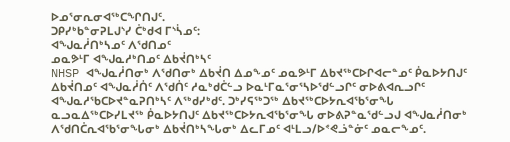ᐅᓄᕐᓂᕆᓂᐊᖅᑕᖏᑎᒍᑦ.
ᑐᑭᓯᒃᑲᓐᓂᕈᒪᒍᔅᓯ ᑖᒃᑯᐊ ᒥᔅᓵᓄᑦ:
ᐊᖑᓇᓲᑎᒃᓴᓄᑦ ᐱᖁᑎᓄᑦ
ᓄᓇᕗᒻᒥ ᐊᖑᓇᓱᒃᑎᓄᑦ ᐃᑲᔫᑎᒃᓴᑦ
NHSP ᐊᖑᓇᓲᑎᓂᒃ ᐱᖁᑎᓂᒃ ᐃᑲᔫᑎ ᐃᓄᖕᓄᑦ ᓄᓇᕗᒻᒥ ᐃᑲᔪᖅᑕᐅᒋᐊᓕᓐᓄᑦ ᑮᓇᐅᔭᑎᒍᑦ ᐃᑲᔫᑎᓄᑦ ᐊᖑᓇᓲᑏᑦ ᐱᖁᑏᑦ ᓱᓇᒃᑯᑖᓪᓗ ᐅᓇᒻᒥᓇᕐᓂᕐᓴᐅᖁᓪᓗᒋᑦ ᓂᐅᕕᐊᕆᓗᒋᑦ ᐊᖑᓇᓱᖃᑕᐅᔪᓐᓇᕈᑎᒃᓴᑦ ᐱᖅᑯᓯᒃᑯᑦ. ᑐᒃᓯᕋᖅᑐᖅ ᐃᑲᔪᖅᑕᐅᔭᕆᐊᖃᕐᓂᖓ ᓇᓗᓇᐃᖅᑕᐅᓯᒪᔪᖅ ᑮᓇᐅᔭᑎᒍᑦ ᐃᑲᔪᖅᑕᐅᔭᕆᐊᖃᕐᓂᖓ ᓂᐅᕕᕈᓐᓇᖁᓪᓗᒍ ᐊᖑᓇᓲᑎᓂᒃ ᐱᖁᑎᑖᕆᐊᖃᕐᓂᖓᓂᒃ ᐃᑲᔫᑎᒃᓴᖓᓂᒃ ᐃᓚᒥᓄᑦ ᐊᒻᒪᓗ/ᐅᕝᕙᓘᓐᓃᑦ ᓄᓇᓕᖕᓄᑦ.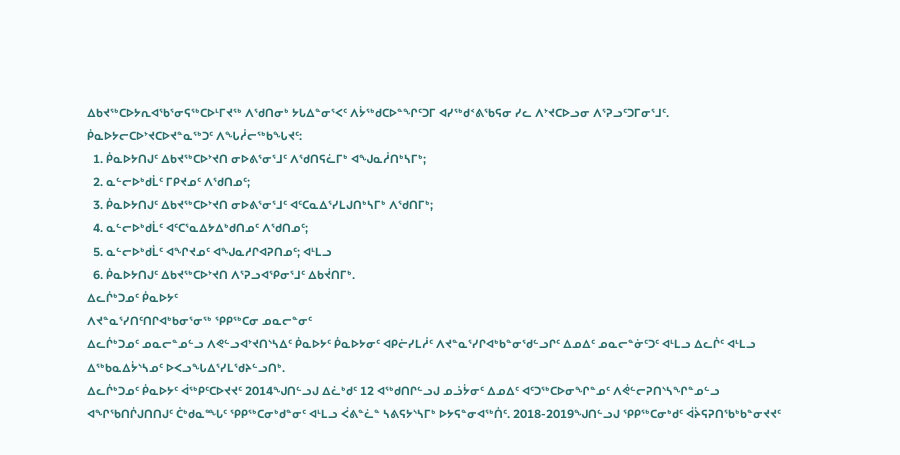ᐃᑲᔪᖅᑕᐅᔭᕆᐊᖃᕐᓂᕋᖅᑕᐅᒻᒥᔪᖅ ᐱᖁᑎᓂᒃ ᔭᒐᐃᓐᓂᕐᐸᑦ ᐱᔮᖅᑯᑕᐅᓐᖏᑦᑐᒥ ᐊᓯᖅᑯᑉᕕᖃᕋᓂ ᓯᓚ ᐱᔾᔪᑕᐅᓗᓂ ᐱᕐᕈᓗᑦᑐᒥᓂᕐᒧᑦ.
ᑮᓇᐅᔭᓕᑕᐅᔾᔪᑕᐅᔪᓐᓇᖅᑐᑦ ᐱᖓᓲᓕᖅᑲᖓᔪᑦ:
  1. ᑮᓇᐅᔭᑎᒍᑦ ᐃᑲᔪᖅᑕᐅᔾᔪᑎ ᓂᐅᕕᕐᓂᕐᒧᑦ ᐱᖁᑎᕋᓛᒥᒃ ᐊᖑᓇᓲᑎᒃᓴᒥᒃ;
  2. ᓇᓪᓕᐅᒃᑯᒫᑦ ᒥᑭᔪᓄᑦ ᐱᖁᑎᓄᑦ;
  3. ᑮᓇᐅᔭᑎᒍᑦ ᐃᑲᔪᖅᑕᐅᔾᔪᑎ ᓂᐅᕕᕐᓂᕐᒧᑦ ᐊᑦᑕᓇᐃᕐᓯᒪᒍᑎᒃᓴᒥᒃ ᐱᖁᑎᒥᒃ;
  4. ᓇᓪᓕᐅᒃᑯᒫᑦ ᐊᑦᑕᕐᓇᐃᔭᐃᒃᑯᑎᓄᑦ ᐱᖁᑎᓄᑦ;
  5. ᓇᓪᓕᐅᒃᑯᒫᑦ ᐊᖏᔪᓄᑦ ᐊᖑᓇᓱᒋᐊᕈᑎᓄᑦ; ᐊᒻᒪᓗ
  6. ᑮᓇᐅᔭᑎᒍᑦ ᐃᑲᔪᖅᑕᐅᔾᔪᑎ ᐱᕐᕈᓗᐊᕿᓂᕐᒧᑦ ᐃᑲᔫᑎᒥᒃ.
ᐃᓚᒌᒃᑐᓄᑦ ᑮᓇᐅᔭᑦ
ᐱᔪᓐᓇᕐᓯᑎᑦᑎᒋᐊᒃᑲᓂᕐᓂᖅ ᕿᑭᖅᑕᓂ ᓄᓇᓕᓐᓂᑦ
ᐃᓚᒌᒃᑐᓄᑦ ᓄᓇᓕᓐᓄᓪᓗ ᐱᕙᓪᓗᐊᔾᔪᑎᔅᓴᐃᑦ ᑮᓇᐅᔭᑦ ᑮᓇᐅᔭᓂᑦ ᐊᑭᓖᓯᒪᓲᑦ ᐱᔪᓐᓇᕐᓯᒋᐊᒃᑲᓐᓂᖁᓪᓗᒋᑦ ᐃᓄᐃᑦ ᓄᓇᓕᓐᓃᑦᑐᑦ ᐊᒻᒪᓗ ᐃᓚᒌᑦ ᐊᒻᒪᓗ ᐃᖅᑲᓇᐃᔮᔅᓴᓄᑦ ᐅᐸᓗᖓᐃᕐᓯᒪᖁᔨᓪᓗᑎᒃ.
ᐃᓚᒌᒃᑐᓄᑦ ᑮᓇᐅᔭᑦ ᐋᖅᑭᑦᑕᐅᔪᔪᑦ 2014ᖑᑎᓪᓗᒍ ᐃᓛᒃᑯᑦ 12 ᐊᖅᑯᑎᒋᓪᓗᒍ ᓄᓘᔮᓂᑦ ᐃᓄᐃᑦ ᐊᑦᑐᖅᑕᐅᓂᖏᓐᓄᑦ ᐱᕚᓪᓕᕈᑎᔅᓴᖏᓐᓄᓪᓗ ᐊᖏᖃᑎᒌᒍᑎᑎᒍᑦ ᑖᒃᑯᓇᙵᑦ ᕿᑭᖅᑕᓂᒃᑯᓐᓂᑦ ᐊᒻᒪᓗ ᐹᕕᓐᓛᓐ ᓴᕕᕋᔭᔅᓴᒥᒃ ᐅᔭᕋᓐᓂᐊᖅᑏᑦ. 2018-2019ᖑᑎᓪᓗᒍ ᕿᑭᖅᑕᓂᒃᑯᑦ ᐋᔩᕋᕈᑎᖃᒃᑲᓐᓂᔪᔪᑦ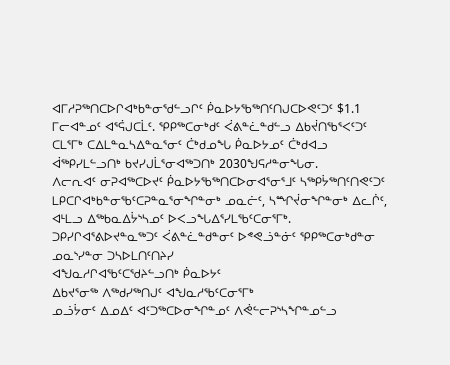ᐊᒥᓱᕈᖅᑎᑕᐅᒋᐊᒃᑲᓐᓂᖁᓪᓗᒋᑦ ᑮᓇᐅᔭᖃᖅᑎᑦᑎᒍᑕᐅᕙᑦᑐᑦ $1.1 ᒥᓕᐊᓐᓄᑦ ᐊᕐᕌᒍᑕᒫᑦ. ᕿᑭᖅᑕᓂᒃᑯᑦ ᐹᕕᓐᓛᓐᑯᓪᓗ ᐃᑲᔫᑎᖃᕐᐸᑦᑐᑦ ᑕᒪᕐᒥᒃ ᑕᐃᒪᓐᓇᓴᐃᓐᓇᕐᓂᑦ ᑖᒃᑯᓄᖓ ᑮᓇᐅᔭᓄᑦ ᑖᒃᑯᐊᓗ ᐋᖅᑭᓯᒪᓪᓗᑎᒃ ᑲᔪᓯᒍᒫᕐᓂᐊᖅᑐᑎᒃ 2030ᖑᕋᓱᓐᓂᖓᓂ.
ᐱᓕᕆᐊᑦ ᓂᕈᐊᖅᑕᐅᔪᑦ ᑮᓇᐅᔭᖃᖅᑎᑕᐅᓂᐊᕐᓂᕐᒧᑦ ᓴᖅᑭᔮᖅᑎᑦᑎᕙᑦᑐᑦ ᒪᑭᑕᒋᐊᒃᑲᓐᓂᖃᑦᑕᕈᓐᓇᕐᓂᖏᓐᓂᒃ ᓄᓇᓖᑦ, ᓴᙱᔫᓂᖏᓐᓂᒃ ᐃᓚᒌᑦ, ᐊᒻᒪᓗ ᐃᖅᑲᓇᐃᔮᔅᓴᓄᑦ ᐅᐸᓗᖓᐃᕐᓯᒪᖃᑦᑕᓂᕐᒥᒃ.
ᑐᑭᓯᒋᐊᕐᕕᐅᔪᓐᓇᖅᑐᑦ ᐹᕕᓐᓛᓐᑯᓐᓂᑦ ᐅᕝᕙᓘᓐᓃᑦ ᕿᑭᖅᑕᓂᒃᑯᓐᓂ ᓄᓇᔅᓯᓐᓂ ᑐᓴᐅᒪᑎᑦᑎᔨᓯ
ᐊᖑᓇᓱᒋᐊᖃᑦᑕᖁᔨᓪᓗᑎᒃ ᑮᓇᐅᔭᑦ
ᐃᑲᔪᕐᓂᖅ ᐱᖅᑯᓯᖅᑎᒍᑦ ᐊᖑᓇᓱᖃᑦᑕᓂᕐᒥᒃ
ᓄᓘᔮᓂᑦ ᐃᓄᐃᑦ ᐊᑦᑐᖅᑕᐅᓂᖏᓐᓄᑦ ᐱᕚᓪᓕᕈᔅᓴᖏᓐᓄᓪᓗ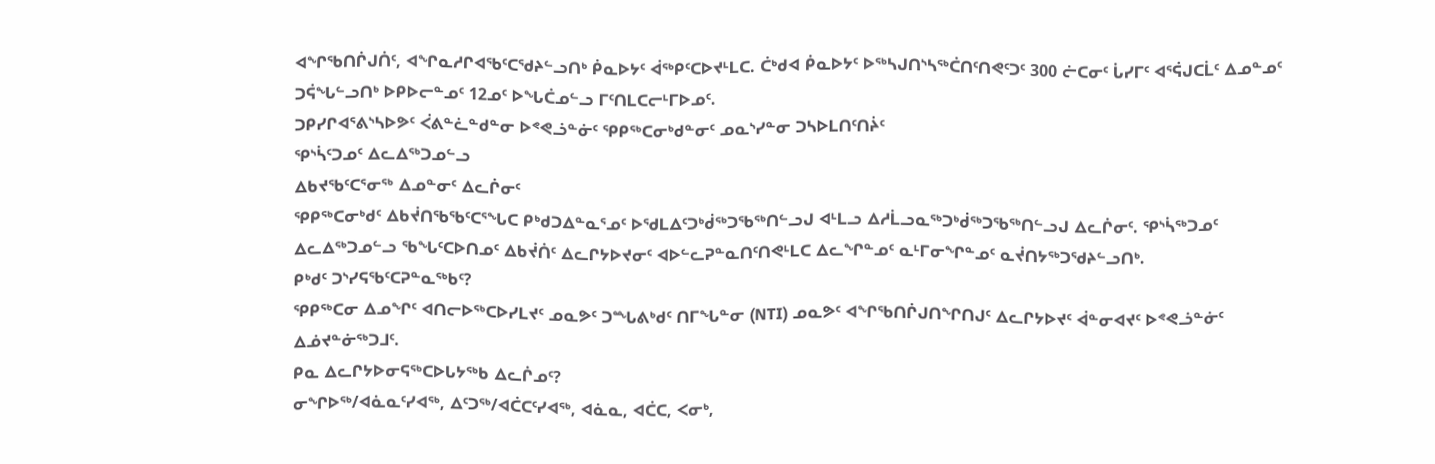ᐊᖏᖃᑎᒌᒍᑏᑦ, ᐊᖏᓇᓱᒋᐊᖃᑦᑕᖁᔨᓪᓗᑎᒃ ᑮᓇᐅᔭᑦ ᐋᖅᑭᑦᑕᐅᔪᒻᒪᑕ. ᑖᒃᑯᐊ ᑮᓇᐅᔭᑦ ᐅᖅᓴᒍᑎᔅᓴᖅᑖᑎᑦᑎᕙᑦᑐᑦ 300 ᓖᑕᓂᑦ ᒑᓯᒥᑦ ᐊᕐᕌᒍᑕᒫᑦ ᐃᓄᓐᓄᑦ ᑐᕌᖓᓪᓗᑎᒃ ᐅᑭᐅᓕᓐᓄᑦ 12ᓄᑦ ᐅᖓᑖᓄᓪᓗ ᒥᑦᑎᒪᑕᓕᒻᒥᐅᓄᑦ.
ᑐᑭᓯᒋᐊᕐᕕᔅᓴᐅᕗᑦ ᐹᕕᓐᓛᓐᑯᓐᓂ ᐅᕝᕙᓘᓐᓃᑦ ᕿᑭᖅᑕᓂᒃᑯᓐᓂᑦ ᓄᓇᔅᓯᓐᓂ ᑐᓴᐅᒪᑎᑦᑎᔩᑦ
ᕿᔅᓵᑦᑐᓄᑦ ᐃᓚᐃᖅᑐᓄᓪᓗ
ᐃᑲᔪᖃᑦᑕᕐᓂᖅ ᐃᓄᓐᓂᑦ ᐃᓚᒌᓂᑦ
ᕿᑭᖅᑕᓂᒃᑯᑦ ᐃᑲᔫᑎᖃᖃᑦᑕᕐᖓᑕ ᑭᒃᑯᑐᐃᓐᓇᕐᓄᑦ ᐅᖁᒪᐃᑦᑐᒃᑰᖅᑐᖃᖅᑎᓪᓗᒍ ᐊᒻᒪᓗ ᐃᓱᒫᓗᓇᖅᑐᒃᑰᖅᑐᖃᖅᑎᓪᓗᒍ ᐃᓚᒌᓂᑦ. ᕿᔅᓵᖅᑐᓄᑦ ᐃᓚᐃᖅᑐᓄᓪᓗ ᖃᖓᑦᑕᐅᑎᓄᑦ ᐃᑲᔫᑏᑦ ᐃᓚᒋᔭᐅᔪᓂᑦ ᐊᐅᓪᓚᕈᓐᓇᑎᑦᑎᕙᒻᒪᑕ ᐃᓚᖏᓐᓄᑦ ᓇᒻᒥᓂᖏᓐᓄᑦ ᓇᔫᑎᔭᖅᑐᖁᔨᓪᓗᑎᒃ.
ᑭᒃᑯᑦ ᑐᔅᓯᕋᖃᑦᑕᕈᓐᓇᖅᑲᑦ?
ᕿᑭᖅᑕᓂ ᐃᓄᖏᑦ ᐊᑎᓕᐅᖅᑕᐅᓯᒪᔪᑦ ᓄᓇᕗᑦ ᑐᙵᕕᒃᑯᑦ ᑎᒥᖓᓐᓂ (NTI) ᓄᓇᕗᑦ ᐊᖏᖃᑎᒌᒍᑎᖏᑎᒍᑦ ᐃᓚᒋᔭᐅᔪᑦ ᐋᓐᓂᐊᔪᑦ ᐅᕝᕙᓘᓐᓃᑦ ᐃᓅᔪᓐᓃᖅᑐᒧᑦ.
ᑭᓇ ᐃᓚᒋᔭᐅᓂᕋᖅᑕᐅᒐᔭᖅᑲ ᐃᓚᒌᓄᑦ?
ᓂᖏᐅᖅ/ᐊᓈᓇᑦᓯᐊᖅ, ᐃᑦᑐᖅ/ᐊᑖᑕᑦᓯᐊᖅ, ᐊᓈᓇ, ᐊᑖᑕ, ᐸᓂᒃ,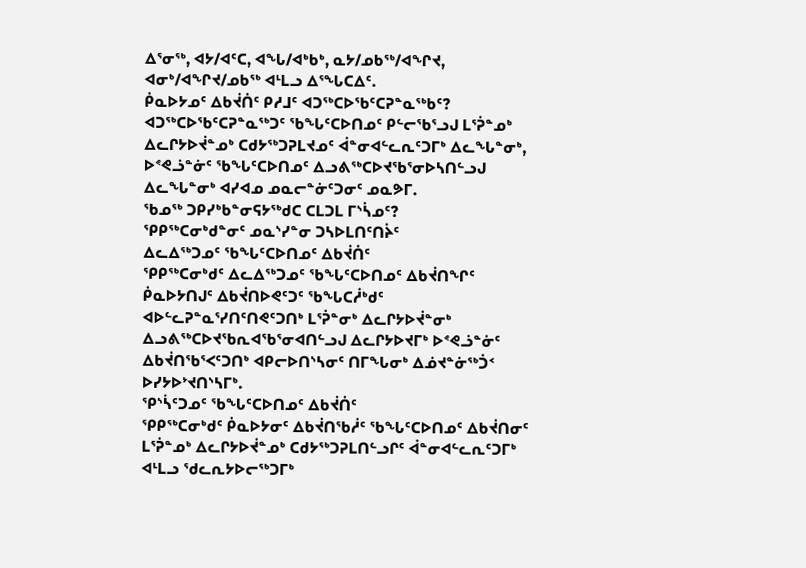ᐃᕐᓂᖅ, ᐊᔭ/ᐊᑦᑕ, ᐊᖓ/ᐊᒃᑲᒃ, ᓇᔭ/ᓄᑲᖅ/ᐊᖏᔪ, ᐊᓂᒃ/ᐊᖏᔪ/ᓄᑲᖅ ᐊᒻᒪᓗ ᐃᕐᖓᑕᐃᑦ.
ᑮᓇᐅᔭᓄᑦ ᐃᑲᔫᑏᑦ ᑭᓱᒧᑦ ᐊᑐᖅᑕᐅᖃᑦᑕᕈᓐᓇᖅᑲᑦ?
ᐊᑐᖅᑕᐅᖃᑦᑕᕈᓐᓇᖅᑐᑦ ᖃᖓᑦᑕᐅᑎᓄᑦ ᑭᓪᓕᖃᕐᓗᒍ ᒪᕐᕉᓐᓄᒃ ᐃᓚᒋᔭᐅᔫᓐᓄᒃ ᑕᑯᔭᖅᑐᕈᒪᔪᓄᑦ ᐋᓐᓂᐊᓪᓚᕆᑦᑐᒥᒃ ᐃᓚᖓᓐᓂᒃ, ᐅᕝᕙᓘᓐᓃᑦ ᖃᖓᑦᑕᐅᑎᓄᑦ ᐃᓗᕕᖅᑕᐅᔪᖃᕐᓂᐅᓴᑎᓪᓗᒍ ᐃᓚᖓᓐᓂᒃ ᐊᓯᐊᓄ ᓄᓇᓕᓐᓃᑦᑐᓂᑦ ᓄᓇᕗᒥ.
ᖃᓄᖅ ᑐᑭᓯᒃᑲᓐᓂᕋᔭᖅᑯᑕ ᑕᒪᑐᒪ ᒥᔅᓵᓄᑦ?
ᕿᑭᖅᑕᓂᒃᑯᓐᓂᑦ ᓄᓇᔅᓯᓐᓂ ᑐᓴᐅᒪᑎᑦᑎᔩᑦ
ᐃᓚᐃᖅᑐᓄᑦ ᖃᖓᑦᑕᐅᑎᓄᑦ ᐃᑲᔫᑏᑦ
ᕿᑭᖅᑕᓂᒃᑯᑦ ᐃᓚᐃᖅᑐᓄᑦ ᖃᖓᑦᑕᐅᑎᓄᑦ ᐃᑲᔫᑎᖏᑦ ᑮᓇᐅᔭᑎᒍᑦ ᐃᑲᔫᑎᐅᕙᑦᑐᑦ ᖃᖓᑕᓲᒃᑯᑦ ᐊᐅᓪᓚᕈᓐᓇᕐᓯᑎᑦᑎᕙᑦᑐᑎᒃ ᒪᕐᕉᓐᓂᒃ ᐃᓚᒋᔭᐅᔫᓐᓂᒃ ᐃᓗᕕᖅᑕᐅᔪᖃᕆᐊᖃᕐᓂᐊᑎᓪᓗᒍ ᐃᓚᒋᔭᐅᔪᒥᒃ ᐅᕝᕙᓘᓐᓃᑦ ᐃᑲᔫᑎᖃᕐᐸᑦᑐᑎᒃ ᐊᑭᓕᐅᑎᔅᓴᓂᑦ ᑎᒥᖓᓂᒃ ᐃᓅᔪᓐᓃᖅᑑᑉ ᐅᓯᔭᐅᔾᔪᑎᔅᓴᒥᒃ.
ᕿᔅᓵᑦᑐᓄᑦ ᖃᖓᑦᑕᐅᑎᓄᑦ ᐃᑲᔫᑏᑦ
ᕿᑭᖅᑕᓂᒃᑯᑦ ᑮᓇᐅᔭᓂᑦ ᐃᑲᔫᑎᖃᓲᑦ ᖃᖓᑦᑕᐅᑎᓄᑦ ᐃᑲᔫᑎᓂᑦ ᒪᕐᕉᓐᓄᒃ ᐃᓚᒋᔭᐅᔫᓐᓄᒃ ᑕᑯᔭᖅᑐᕈᒪᑎᓪᓗᒋᑦ ᐋᓐᓂᐊᓪᓚᕆᑦᑐᒥᒃ ᐊᒻᒪᓗ ᖁᓚᕆᔭᐅᓕᖅᑐᒥᒃ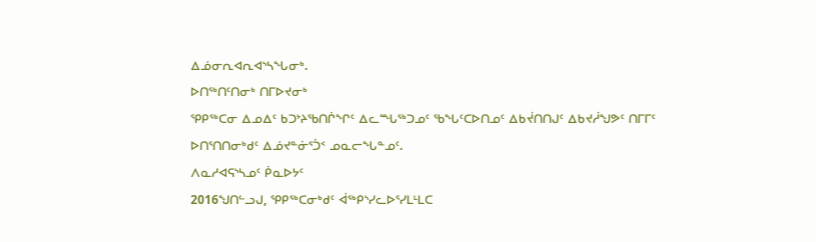ᐃᓅᓂᕆᐊᕆᐊᔅᓴᖓᓂᒃ.
ᐅᑎᖅᑎᑦᑎᓂᒃ ᑎᒥᐅᔪᓂᒃ
ᕿᑭᖅᑕᓂ ᐃᓄᐃᑦ ᑲᑐᔾᔨᖃᑎᒌᖏᑦ ᐃᓚᙵᖅᑐᓄᑦ ᖃᖓᑦᑕᐅᑎᓄᑦ ᐃᑲᔫᑎᑎᒍᑦ ᐃᑲᔪᓲᖑᕗᑦ ᑎᒥᒥᑦ ᐅᑎᕐᑎᑎᓂᒃᑯᑦ ᐃᓅᔪᓐᓃᕐᑑᑉ ᓄᓇᓕᖓᓐᓄᑦ.
ᐱᓇᓱᐊᕋᔅᓴᓄᑦ ᑮᓇᐅᔭᑦ
2016ᖑᑎᓪᓗᒍ, ᕿᑭᖅᑕᓂᒃᑯᑦ ᐋᖅᑭᔅᓯᓚᐅᕐᓯᒪᒻᒪᑕ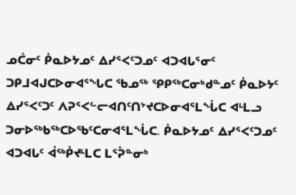ᓄᑖᓂᑦ ᑮᓇᐅᔭᓄᑦ ᐃᓯᕐᐸᑦᑐᓄᑦ ᐊᑐᐊᒐᕐᓂᑦ ᑐᑭᒧᐊᒍᑕᐅᓂᐊᕐᖓᑕ ᖃᓄᖅ ᕿᑭᖅᑕᓂᒃᑯᓐᓄᑦ ᑮᓇᐅᔭᑦ ᐃᓯᕐᐸᑦᑐᑦ ᐱᕈᕐᐸᓪᓕᐊᑎᑦᑎᔾᔪᑕᐅᓂᐊᕐᒪᖔᑕ ᐊᒻᒪᓗ ᑐᓂᐅᖅᑲᖅᑕᐅᖃᑦᑕᓂᐊᕐᒪᖔᑕ. ᑮᓇᐅᔭᓄᑦ ᐃᓯᕐᐸᑦᑐᓄᑦ ᐊᑐᐊᒐᑦ ᐋᖅᑮᔪᒻᒪᑕ ᒪᕐᕉᓐᓂᒃ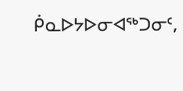ᑮᓇᐅᔭᐅᓂᐊᖅᑐᓂᑦ,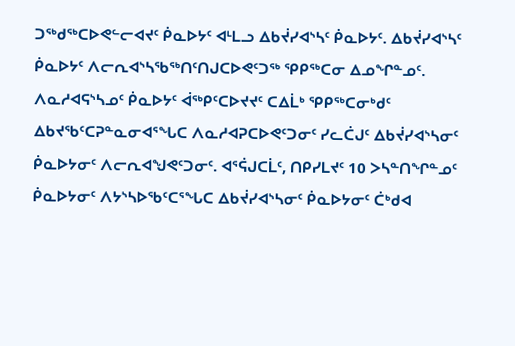ᑐᖅᑯᖅᑕᐅᕙᓪᓕᐊᔪᑦ ᑮᓇᐅᔭᑦ ᐊᒻᒪᓗ ᐃᑲᔫᓯᐊᔅᓴᑦ ᑮᓇᐅᔭᑦ. ᐃᑲᔫᓯᐊᔅᓴᑦ ᑮᓇᐅᔭᑦ ᐱᓕᕆᐊᔅᓴᖃᖅᑎᑦᑎᒍᑕᐅᕙᑦᑐᖅ ᕿᑭᖅᑕᓂ ᐃᓄᖏᓐᓄᑦ.
ᐱᓇᓱᐊᕋᔅᓴᓄᑦ ᑮᓇᐅᔭᑦ ᐋᖅᑭᑦᑕᐅᔪᔪᑦ ᑕᐃᒫᒃ ᕿᑭᖅᑕᓂᒃᑯᑦ ᐃᑲᔪᖃᑦᑕᕈᓐᓇᓂᐊᕐᖓᑕ ᐱᓇᓱᐊᕈᑕᐅᕙᑦᑐᓂᑦ ᓯᓚᑖᒍᑦ ᐃᑲᔫᓯᐊᔅᓴᓂᑦ ᑮᓇᐅᔭᓂᑦ ᐱᓕᕆᐊᖑᕙᑦᑐᓂᑦ. ᐊᕐᕌᒍᑕᒫᑦ, ᑎᑭᓯᒪᔪᑦ 10 ᐳᓴᓐᑎᖏᓐᓄᑦ ᑮᓇᐅᔭᓂᑦ ᐱᔭᔅᓴᐅᖃᑦᑕᕐᖓᑕ ᐃᑲᔫᓯᐊᔅᓴᓂᑦ ᑮᓇᐅᔭᓂᑦ ᑖᒃᑯᐊ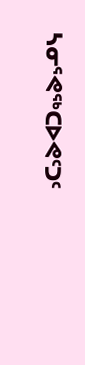ᓴᓂᕐᕙᖅᑕᐅᕙᑦᑐᑦ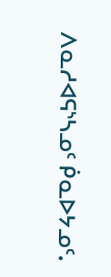ᐱᓇᓱᐊᕋᔅᓴᓄᑦ ᑮᓇᐅᔭᓄᑦ.